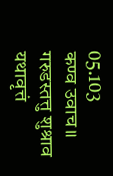05.103
कण्व उवाच॥
गरुडस्तत्तु शुश्राव यथावृत्तं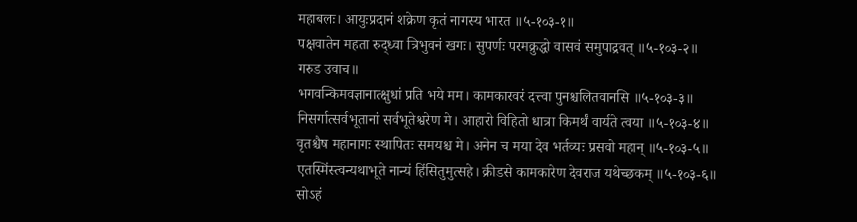महाबलः। आयुःप्रदानं शक्रेण कृतं नागस्य भारत ॥५-१०३-१॥
पक्षवातेन महता रुद्ध्वा त्रिभुवनं खगः। सुपर्णः परमक्रुद्धो वासवं समुपाद्रवत् ॥५-१०३-२॥
गरुड उवाच॥
भगवन्किमवज्ञानात्क्षुधां प्रति भये मम। कामकारवरं दत्त्वा पुनश्चलितवानसि ॥५-१०३-३॥
निसर्गात्सर्वभूतानां सर्वभूतेश्वरेण मे। आहारो विहितो धात्रा किमर्थं वार्यते त्वया ॥५-१०३-४॥
वृतश्चैष महानागः स्थापितः समयश्च मे। अनेन च मया देव भर्तव्यः प्रसवो महान् ॥५-१०३-५॥
एतस्मिंस्त्वन्यथाभूते नान्यं हिंसितुमुत्सहे। क्रीडसे कामकारेण देवराज यथेच्छकम् ॥५-१०३-६॥
सोऽहं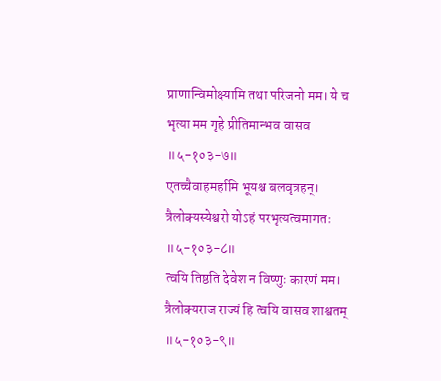प्राणान्विमोक्ष्यामि तथा परिजनो मम। ये च भृत्या मम गृहे प्रीतिमान्भव वासव ॥५-१०३-७॥
एतच्चैवाहमर्हामि भूयश्च बलवृत्रहन्। त्रैलोक्यस्येश्वरो योऽहं परभृत्यत्वमागतः ॥५-१०३-८॥
त्वयि तिष्ठति देवेश न विष्णुः कारणं मम। त्रैलोक्यराज राज्यं हि त्वयि वासव शाश्वतम् ॥५-१०३-९॥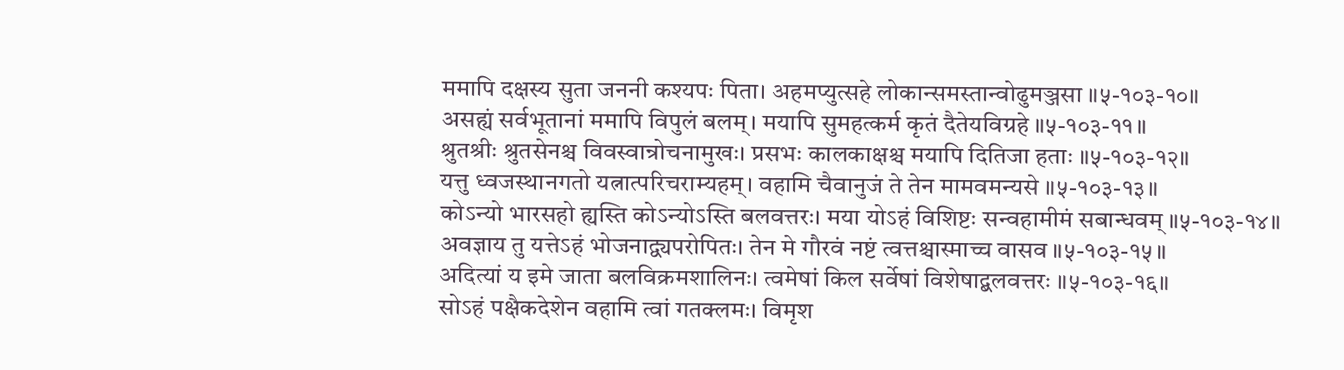ममापि दक्षस्य सुता जननी कश्यपः पिता। अहमप्युत्सहे लोकान्समस्तान्वोढुमञ्जसा ॥५-१०३-१०॥
असह्यं सर्वभूतानां ममापि विपुलं बलम्। मयापि सुमहत्कर्म कृतं दैतेयविग्रहे ॥५-१०३-११॥
श्रुतश्रीः श्रुतसेनश्च विवस्वान्रोचनामुखः। प्रसभः कालकाक्षश्च मयापि दितिजा हताः ॥५-१०३-१२॥
यत्तु ध्वजस्थानगतो यत्नात्परिचराम्यहम्। वहामि चैवानुजं ते तेन मामवमन्यसे ॥५-१०३-१३॥
कोऽन्यो भारसहो ह्यस्ति कोऽन्योऽस्ति बलवत्तरः। मया योऽहं विशिष्टः सन्वहामीमं सबान्धवम् ॥५-१०३-१४॥
अवज्ञाय तु यत्तेऽहं भोजनाद्व्यपरोपितः। तेन मे गौरवं नष्टं त्वत्तश्चास्माच्च वासव ॥५-१०३-१५॥
अदित्यां य इमे जाता बलविक्रमशालिनः। त्वमेषां किल सर्वेषां विशेषाद्बलवत्तरः ॥५-१०३-१६॥
सोऽहं पक्षैकदेशेन वहामि त्वां गतक्लमः। विमृश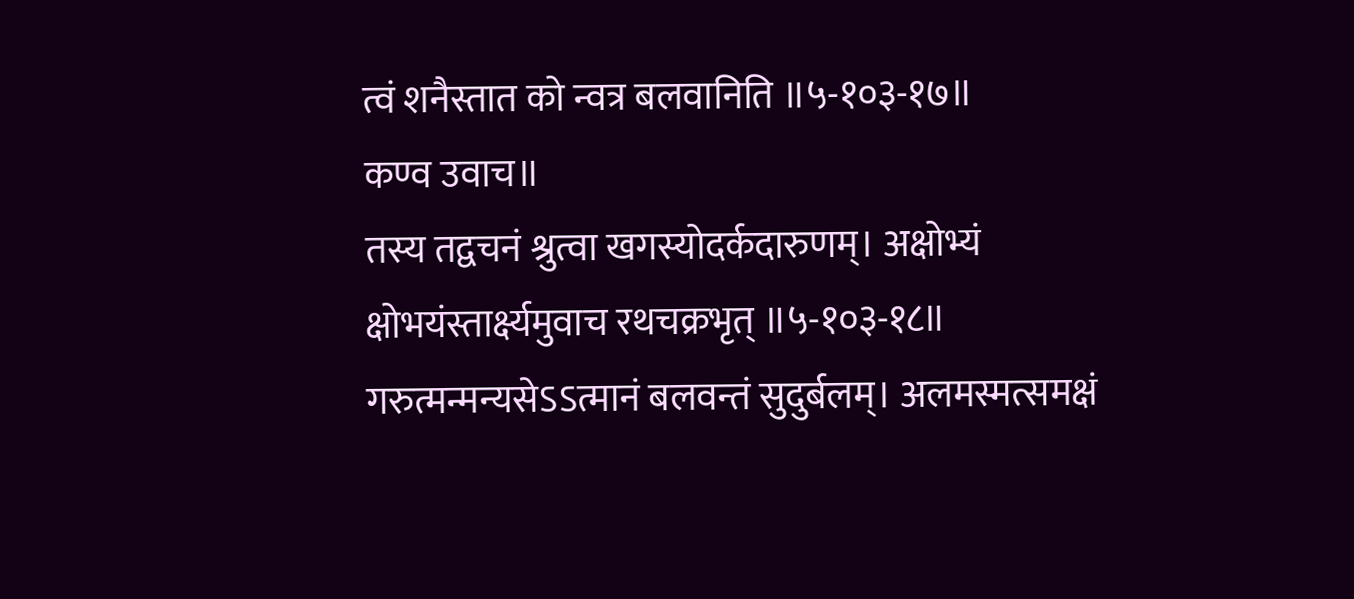त्वं शनैस्तात को न्वत्र बलवानिति ॥५-१०३-१७॥
कण्व उवाच॥
तस्य तद्वचनं श्रुत्वा खगस्योदर्कदारुणम्। अक्षोभ्यं क्षोभयंस्तार्क्ष्यमुवाच रथचक्रभृत् ॥५-१०३-१८॥
गरुत्मन्मन्यसेऽऽत्मानं बलवन्तं सुदुर्बलम्। अलमस्मत्समक्षं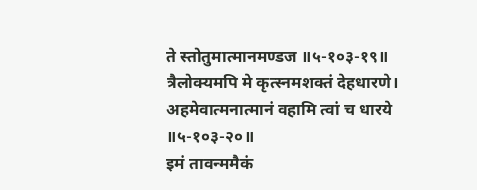ते स्तोतुमात्मानमण्डज ॥५-१०३-१९॥
त्रैलोक्यमपि मे कृत्स्नमशक्तं देहधारणे। अहमेवात्मनात्मानं वहामि त्वां च धारये ॥५-१०३-२०॥
इमं तावन्ममैकं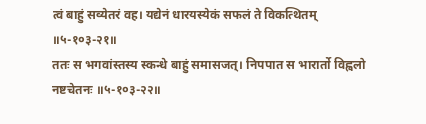त्वं बाहुं सव्येतरं वह। यद्येनं धारयस्येकं सफलं ते विकत्थितम् ॥५-१०३-२१॥
ततः स भगवांस्तस्य स्कन्धे बाहुं समासजत्। निपपात स भारार्तो विह्वलो नष्टचेतनः ॥५-१०३-२२॥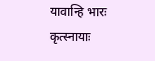यावान्हि भारः कृत्स्नायाः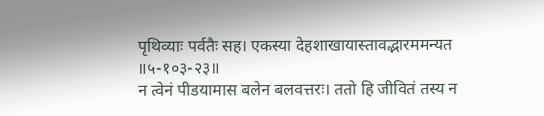पृथिव्याः पर्वतैः सह। एकस्या देहशाखायास्तावद्भारममन्यत ॥५-१०३-२३॥
न त्वेनं पीडयामास बलेन बलवत्तरः। ततो हि जीवितं तस्य न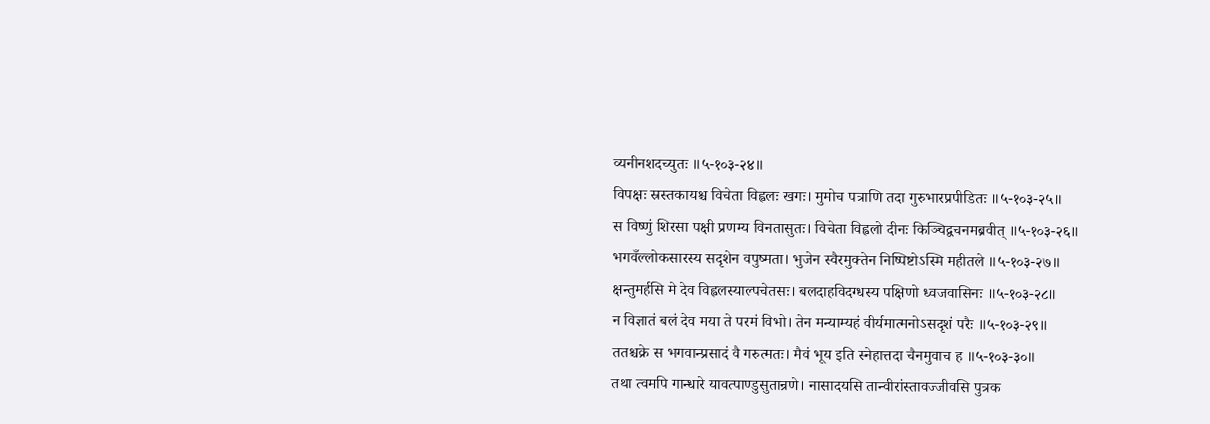व्यनीनशदच्युतः ॥५-१०३-२४॥
विपक्षः स्रस्तकायश्च विचेता विह्वलः खगः। मुमोच पत्राणि तदा गुरुभारप्रपीडितः ॥५-१०३-२५॥
स विष्णुं शिरसा पक्षी प्रणम्य विनतासुतः। विचेता विह्वलो दीनः किञ्चिद्वचनमब्रवीत् ॥५-१०३-२६॥
भगवँल्लोकसारस्य सदृशेन वपुष्मता। भुजेन स्वैरमुक्तेन निष्पिष्टोऽस्मि महीतले ॥५-१०३-२७॥
क्षन्तुमर्हसि मे देव विह्वलस्याल्पचेतसः। बलदाहविदग्धस्य पक्षिणो ध्वजवासिनः ॥५-१०३-२८॥
न विज्ञातं बलं देव मया ते परमं विभो। तेन मन्याम्यहं वीर्यमात्मनोऽसदृशं परैः ॥५-१०३-२९॥
ततश्चक्रे स भगवान्प्रसादं वै गरुत्मतः। मैवं भूय इति स्नेहात्तदा चैनमुवाच ह ॥५-१०३-३०॥
तथा त्वमपि गान्धारे यावत्पाण्डुसुतान्रणे। नासादयसि तान्वीरांस्तावज्जीवसि पुत्रक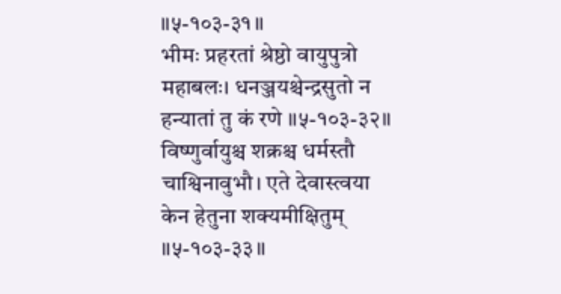॥५-१०३-३१॥
भीमः प्रहरतां श्रेष्ठो वायुपुत्रो महाबलः। धनञ्जयश्चेन्द्रसुतो न हन्यातां तु कं रणे ॥५-१०३-३२॥
विष्णुर्वायुश्च शक्रश्च धर्मस्तौ चाश्विनावुभौ। एते देवास्त्वया केन हेतुना शक्यमीक्षितुम् ॥५-१०३-३३॥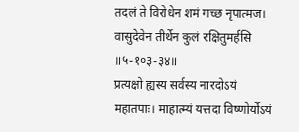तदलं ते विरोधेन शमं गच्छ नृपात्मज। वासुदेवेन तीर्थेन कुलं रक्षितुमर्हसि ॥५-१०३-३४॥
प्रत्यक्षो ह्यस्य सर्वस्य नारदोऽयं महातपाः। माहात्म्यं यत्तदा विष्णोर्योऽयं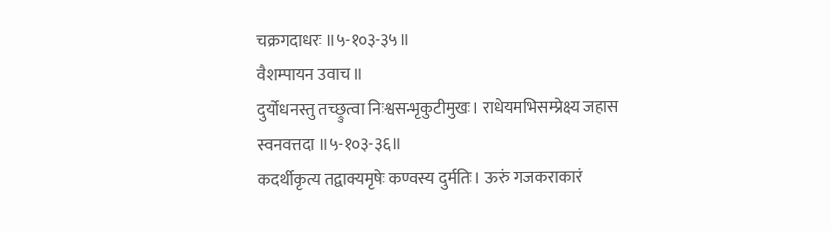चक्रगदाधरः ॥५-१०३-३५॥
वैशम्पायन उवाच॥
दुर्योधनस्तु तच्छ्रुत्वा निःश्वसन्भृकुटीमुखः। राधेयमभिसम्प्रेक्ष्य जहास स्वनवत्तदा ॥५-१०३-३६॥
कदर्थीकृत्य तद्वाक्यमृषेः कण्वस्य दुर्मतिः। ऊरुं गजकराकारं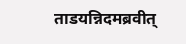ताडयन्निदमब्रवीत्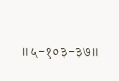॥५-१०३-३७॥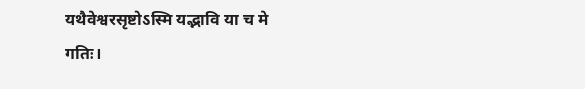यथैवेश्वरसृष्टोऽस्मि यद्भावि या च मे गतिः।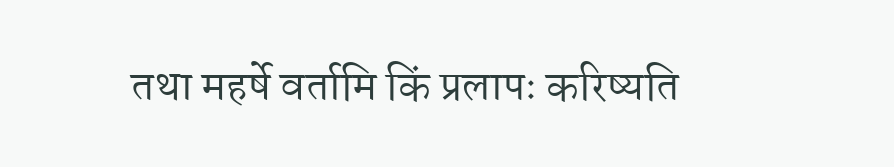तथा महर्षे वर्तामि किं प्रलापः करिष्यति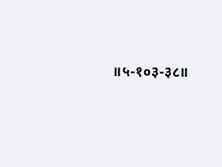॥५-१०३-३८॥